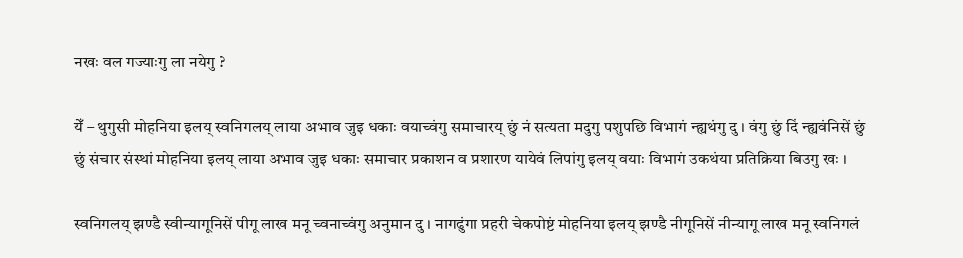नखः वल गज्याःगु ला नयेगु ?

येँ – थुगुसी मोहनिया इलय् स्वनिगलय् लाया अभाव जुइ धकाः वयाच्वंगु समाचारय् छुं नं सत्यता मदुगु पशुपछि विभागं न्ह्यथंगु दु । वंगु छुं दिं न्ह्यवंनिसें छुं छुं संचार संस्थां मोहनिया इलय् लाया अभाव जुइ धकाः समाचार प्रकाशन व प्रशारण यायेवं लिपांगु इलय् वयाः विभागं उकथंया प्रतिक्रिया बिउगु खः ।

स्वनिगलय् झण्डै स्वीन्यागूनिसें पीगू लाख मनू च्वनाच्वंगु अनुमान दु । नागढुंगा प्रहरी चेकपोष्टं मोहनिया इलय् झण्डै नीगूनिसें नीन्यागू लाख मनू स्वनिगलं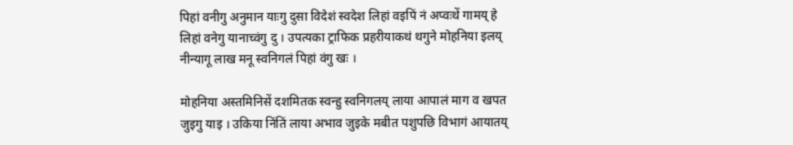पिहां वनीगु अनुमान याःगु दुसा विदेशं स्वदेश लिहां वइपिं नं अप्वःथें गामय् हे लिहां वनेगु यानाच्वंगु दु । उपत्यका ट्राफिक प्रहरीयाकथं थगुने मोहनिया इलय् नीन्यागू लाख मनू स्वनिगलं पिहां वंगु खः ।

मोहनिया अस्तमिनिसें दशमितक स्वन्हु स्वनिगलय् लाया आपालं माग व खपत जुइगु याइ । उकिया निंतिं लाया अभाव जुइके मबीत पशुपछि विभागं आयातय्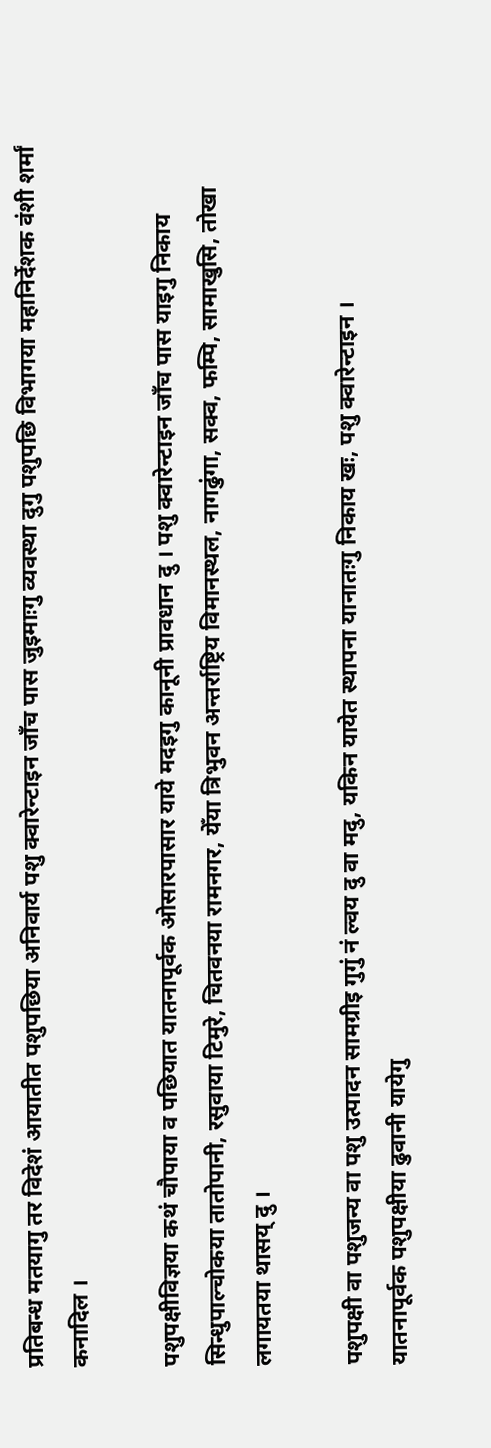प्रतिबन्ध मतयागु तर विदेशं आयातीत पशुपछिया अनिवार्य पशु क्वारेन्टाइन जाँच पास जुइमाःगु व्यवस्था दुगु पशुपछि विभागया महानिर्देशक वंशी शर्मां कनादिल ।

पशुपक्षीविज्ञया कथं चौपाया व पछियात यातनापूर्वक ओसारपासार याये मदइगु कानूनी प्रावधान दु । पशु क्वारेन्टाइन जाँच पास याइगु निकाय सिन्धुपाल्चोकया तातोपानी, रसुवाया टिमुरे, चितवनया रामनगर, येँया त्रिभुवन अन्तर्राष्ट्रिय विमानस्थल, नागढुंगा, सक्व, फम्पि, सामाखुसि, तोखा लगायतया थासय् दु ।

पशुपक्षी वा पशुजन्य वा पशु उत्पादन सामग्रीइ गुगुं नं ल्वय दु वा मदु, यकिन यायेत स्थापना यानातःगु निकाय खः, पशु क्वारेन्टाइन ।
यातनापूर्वक पशुपक्षीया ढुवानी यायेगु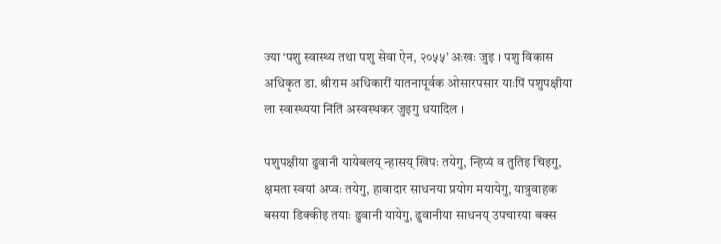ज्या ‘पशु स्वास्थ्य तथा पशु सेवा ऐन, २०५५’ अःखः जुइ । पशु विकास अधिकृत डा. श्रीराम अधिकारीं यातनापूर्वक ओसारपसार याःपिं पशुपक्षीया ला स्वास्थ्यया निंतिं अस्वस्थकर जुइगु धयादिल ।

पशुपक्षीया ढुवानी यायेबलय् न्हासय् खिपः तयेगु, न्हिप्यं व तुतिइ चिइगु, क्षमता स्वयां अप्वः तयेगु, हावादार साधनया प्रयोग मयायेगु, यात्रुवाहक बसया डिक्कीइ तयाः ढुवानी यायेगु, ढुवानीया साधनय् उपचारया बक्स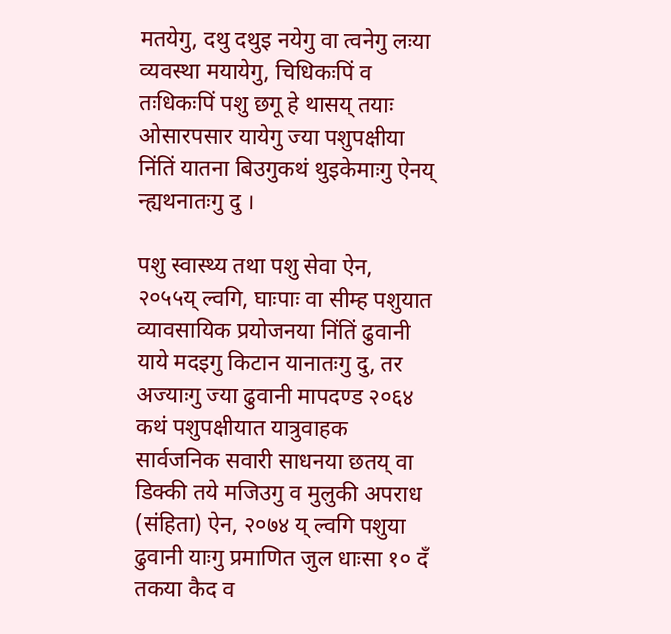मतयेगु, दथु दथुइ नयेगु वा त्वनेगु लःया व्यवस्था मयायेगु, चिधिकःपिं व तःधिकःपिं पशु छगू हे थासय् तयाः ओसारपसार यायेगु ज्या पशुपक्षीया निंतिं यातना बिउगुकथं थुइकेमाःगु ऐनय् न्ह्यथनातःगु दु ।

पशु स्वास्थ्य तथा पशु सेवा ऐन, २०५५य् ल्वगि, घाःपाः वा सीम्ह पशुयात व्यावसायिक प्रयोजनया निंतिं ढुवानी याये मदइगु किटान यानातःगु दु, तर अज्याःगु ज्या ढुवानी मापदण्ड २०६४ कथं पशुपक्षीयात यात्रुवाहक सार्वजनिक सवारी साधनया छतय् वा डिक्की तये मजिउगु व मुलुकी अपराध (संहिता) ऐन, २०७४ य् ल्वगि पशुया ढुवानी याःगु प्रमाणित जुल धाःसा १० दँ तकया कैद व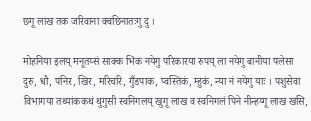छगू लाख तक जरिवाना क्वछिनातःगु दु ।

मोहनिया इलय् मनूतय्सं साक्क भिंक नयेगु परिकारया रुपय् ला नयेगु बानीया पलेसा दुरु, धौ, पनिर, खिर, मरिचरि, गुँडपाक, प्वस्तिकं, म्हुकं, न्या नं नयेगु याः । पशुसेवा विभागया तथ्यांककथं थुगुसी स्वनिगलय् खुगू लाख व स्वनिगलं पिने नीन्हय्गू लाख खसि,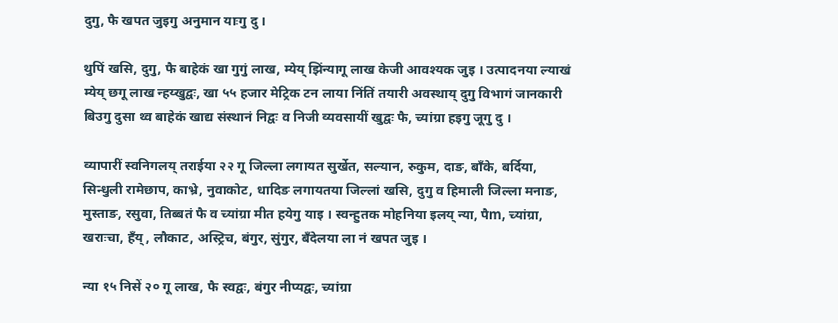दुगु, फै खपत जुइगु अनुमान याःगु दु ।

थुपिं खसि, दुगु, फै बाहेकं खा गुगुं लाख, म्येय् झिंन्यागू लाख केजी आवश्यक जुइ । उत्पादनया ल्याखं म्येय् छगू लाख न्हय्खुद्वः, खा ५५ हजार मेट्रिक टन लाया निंतिं तयारी अवस्थाय् दुगु विभागं जानकारी बिउगु दुसा थ्व बाहेकं खाद्य संस्थानं निद्वः व निजी व्यवसायीं खुद्वः फै, च्यांग्रा हइगु जूगु दु ।

व्यापारीं स्वनिगलय् तराईया २२ गू जिल्ला लगायत सुर्खेत, सल्यान, रुकुम, दाङ, बाँके, बर्दिया, सिन्धुली रामेछाप, काभ्रे, नुवाकोट, धादिङ लगायतया जिल्लां खसि, दुगु व हिमाली जिल्ला मनाङ, मुस्ताङ, रसुवा, तिब्बतं फै व च्यांग्रा मीत हयेगु याइ । स्वन्हुतक मोहनिया इलय् न्या, पैm, च्यांग्रा, खराःचा, हँय्, लौकाट, अस्ट्रिच, बंगुर, सुंगुर, बँदेलया ला नं खपत जुइ ।

न्या १५ निसें २० गू लाख, फै स्वद्वः, बंगुर नीप्यद्वः, च्यांग्रा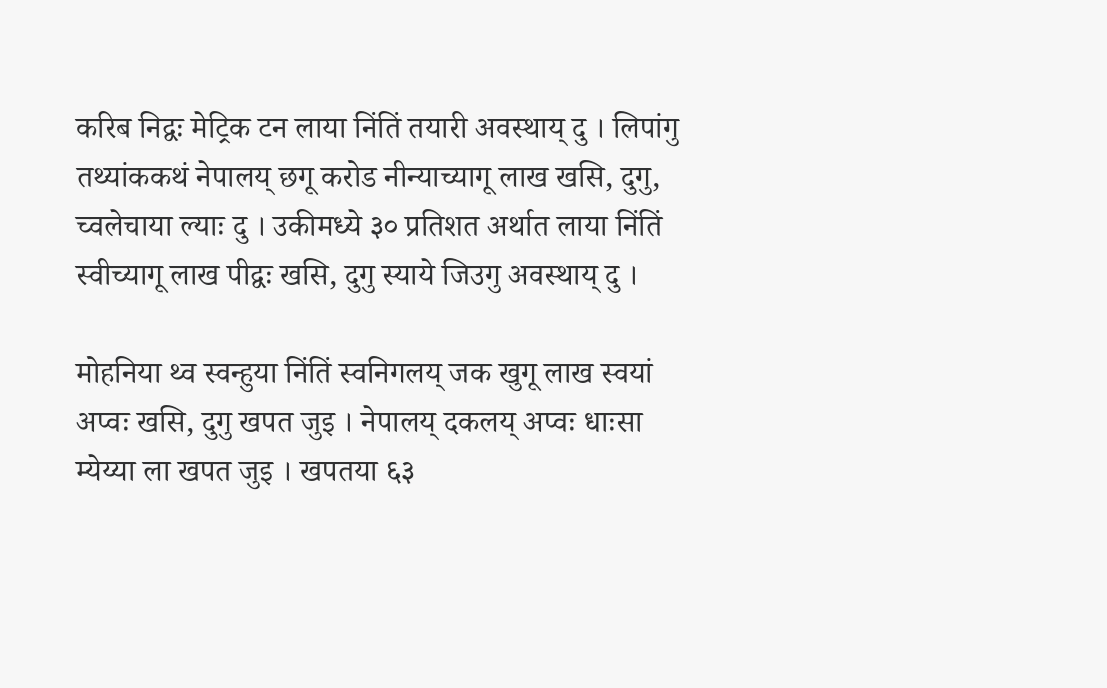करिब निद्वः मेट्रिक टन लाया निंतिं तयारी अवस्थाय् दु । लिपांगु तथ्यांककथं नेपालय् छगू करोड नीन्याच्यागू लाख खसि, दुगु, च्वलेचाया ल्याः दु । उकीमध्ये ३० प्रतिशत अर्थात लाया निंतिं स्वीच्यागू लाख पीद्वः खसि, दुगु स्याये जिउगु अवस्थाय् दु ।

मोहनिया थ्व स्वन्हुया निंतिं स्वनिगलय् जक खुगू लाख स्वयां अप्वः खसि, दुगु खपत जुइ । नेपालय् दकलय् अप्वः धाःसा म्येय्या ला खपत जुइ । खपतया ६३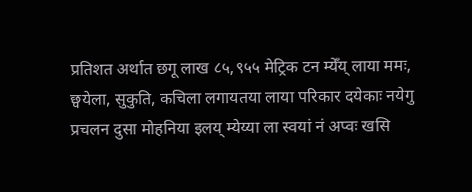प्रतिशत अर्थात छगू लाख ८५,९५५ मेट्रिक टन म्येँय् लाया ममः, छ्वयेला, सुकुति, कचिला लगायतया लाया परिकार दयेकाः नयेगु प्रचलन दुसा मोहनिया इलय् म्येय्या ला स्वयां नं अप्वः खसि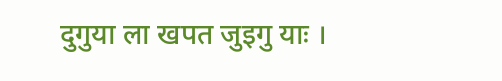दुगुया ला खपत जुइगु याः ।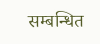सम्बन्धित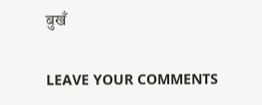बुखँ

LEAVE YOUR COMMENTS